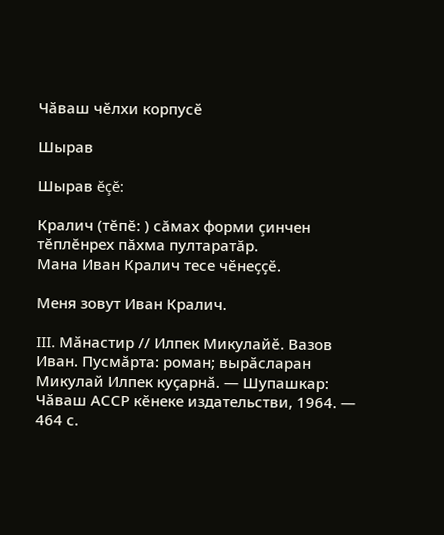Чӑваш чӗлхи корпусӗ

Шырав

Шырав ĕçĕ:

Кралич (тĕпĕ: ) сăмах форми çинчен тĕплĕнрех пăхма пултаратăр.
Мана Иван Кралич тесе чӗнеҫҫӗ.

Меня зовут Иван Кралич.

III. Мӑнастир // Илпек Микулайӗ. Вазов Иван. Пусмӑрта: роман; вырӑсларан Микулай Илпек куҫарнӑ. — Шупашкар: Чӑваш АССР кӗнеке издательстви, 1964. — 464 с.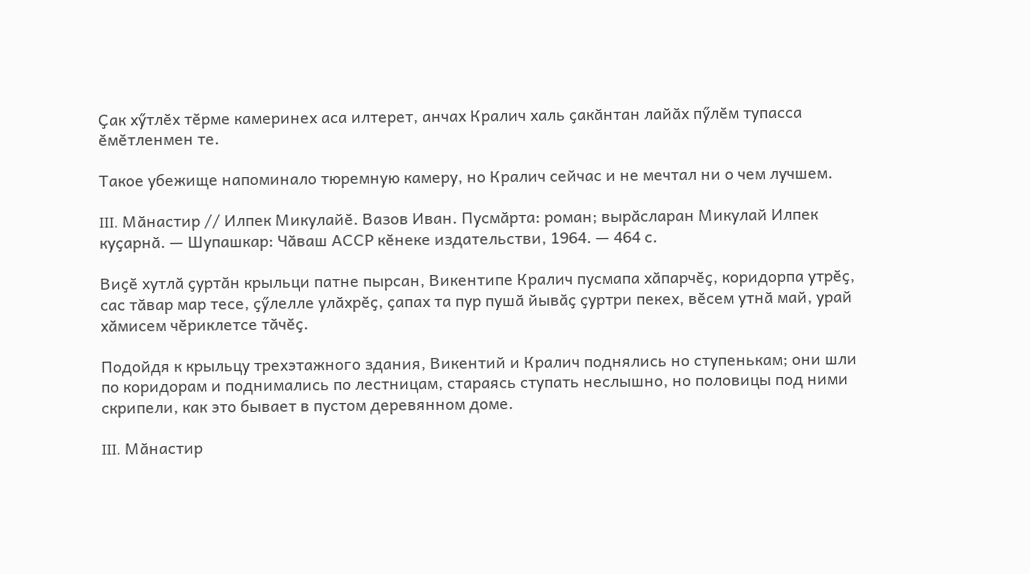Ҫак хӳтлӗх тӗрме камеринех аса илтерет, анчах Кралич халь ҫакӑнтан лайӑх пӳлӗм тупасса ӗмӗтленмен те.

Такое убежище напоминало тюремную камеру, но Кралич сейчас и не мечтал ни о чем лучшем.

III. Мӑнастир // Илпек Микулайӗ. Вазов Иван. Пусмӑрта: роман; вырӑсларан Микулай Илпек куҫарнӑ. — Шупашкар: Чӑваш АССР кӗнеке издательстви, 1964. — 464 с.

Виҫӗ хутлӑ ҫуртӑн крыльци патне пырсан, Викентипе Кралич пусмапа хӑпарчӗҫ, коридорпа утрӗҫ, сас тӑвар мар тесе, ҫӳлелле улӑхрӗҫ, ҫапах та пур пушӑ йывӑҫ ҫуртри пекех, вӗсем утнӑ май, урай хӑмисем чӗриклетсе тӑчӗҫ.

Подойдя к крыльцу трехэтажного здания, Викентий и Кралич поднялись но ступенькам; они шли по коридорам и поднимались по лестницам, стараясь ступать неслышно, но половицы под ними скрипели, как это бывает в пустом деревянном доме.

III. Мӑнастир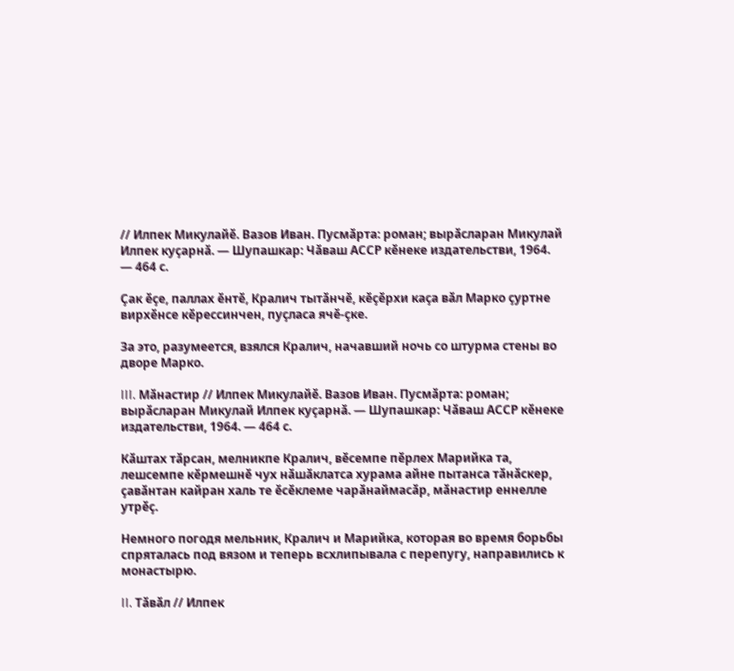// Илпек Микулайӗ. Вазов Иван. Пусмӑрта: роман; вырӑсларан Микулай Илпек куҫарнӑ. — Шупашкар: Чӑваш АССР кӗнеке издательстви, 1964. — 464 с.

Ҫак ӗҫе, паллах ӗнтӗ, Кралич тытӑнчӗ, кӗҫӗрхи каҫа вӑл Марко ҫуртне вирхӗнсе кӗрессинчен, пуҫласа ячӗ-ҫке.

За это, разумеется, взялся Кралич, начавший ночь со штурма стены во дворе Марко.

III. Мӑнастир // Илпек Микулайӗ. Вазов Иван. Пусмӑрта: роман; вырӑсларан Микулай Илпек куҫарнӑ. — Шупашкар: Чӑваш АССР кӗнеке издательстви, 1964. — 464 с.

Кӑштах тӑрсан, мелникпе Кралич, вӗсемпе пӗрлех Марийка та, лешсемпе кӗрмешнӗ чух нӑшӑклатса хурама айне пытанса тӑнӑскер, ҫавӑнтан кайран халь те ӗсӗклеме чарӑнаймасӑр, мӑнастир еннелле утрӗҫ.

Немного погодя мельник, Кралич и Марийка, которая во время борьбы спряталась под вязом и теперь всхлипывала с перепугу, направились к монастырю.

II. Тӑвӑл // Илпек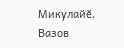Микулайӗ. Вазов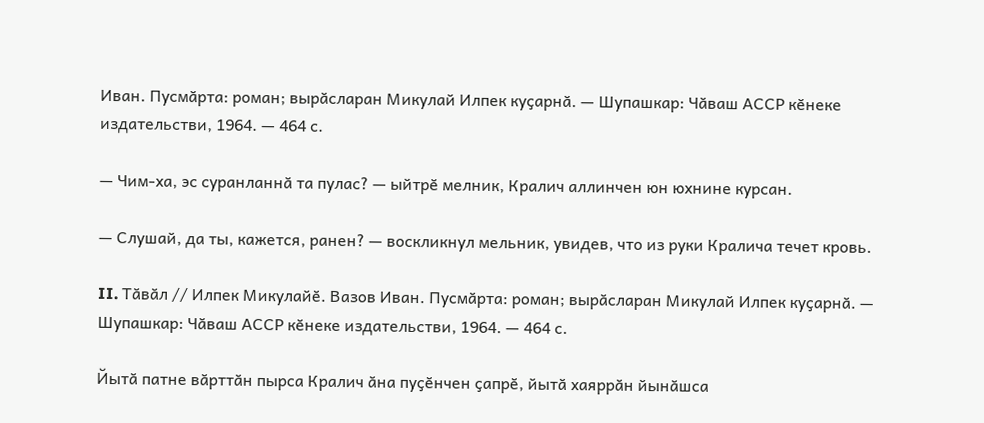Иван. Пусмӑрта: роман; вырӑсларан Микулай Илпек куҫарнӑ. — Шупашкар: Чӑваш АССР кӗнеке издательстви, 1964. — 464 с.

— Чим-ха, эс суранланнӑ та пулас? — ыйтрӗ мелник, Кралич аллинчен юн юхнине курсан.

— Слушай, да ты, кажется, ранен? — воскликнул мельник, увидев, что из руки Кралича течет кровь.

II. Тӑвӑл // Илпек Микулайӗ. Вазов Иван. Пусмӑрта: роман; вырӑсларан Микулай Илпек куҫарнӑ. — Шупашкар: Чӑваш АССР кӗнеке издательстви, 1964. — 464 с.

Йытӑ патне вӑрттӑн пырса Кралич ӑна пуҫӗнчен ҫапрӗ, йытӑ хаяррӑн йынӑшса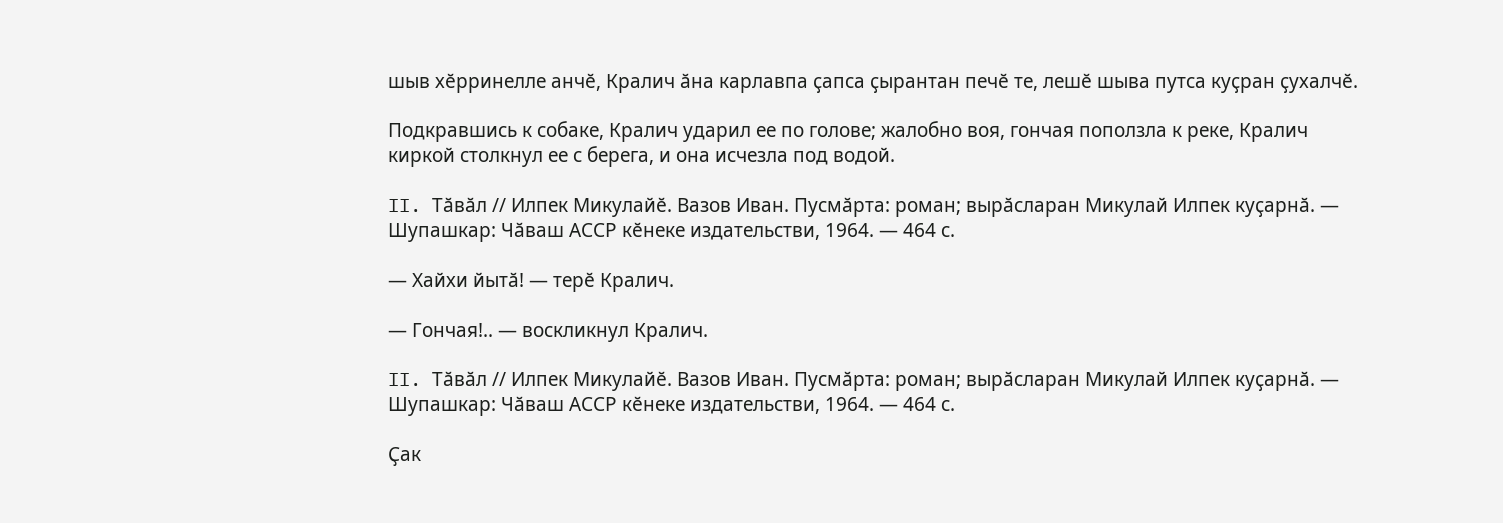шыв хӗрринелле анчӗ, Кралич ӑна карлавпа ҫапса ҫырантан печӗ те, лешӗ шыва путса куҫран ҫухалчӗ.

Подкравшись к собаке, Кралич ударил ее по голове; жалобно воя, гончая поползла к реке, Кралич киркой столкнул ее с берега, и она исчезла под водой.

II. Тӑвӑл // Илпек Микулайӗ. Вазов Иван. Пусмӑрта: роман; вырӑсларан Микулай Илпек куҫарнӑ. — Шупашкар: Чӑваш АССР кӗнеке издательстви, 1964. — 464 с.

— Хайхи йытӑ! — терӗ Кралич.

— Гончая!.. — воскликнул Кралич.

II. Тӑвӑл // Илпек Микулайӗ. Вазов Иван. Пусмӑрта: роман; вырӑсларан Микулай Илпек куҫарнӑ. — Шупашкар: Чӑваш АССР кӗнеке издательстви, 1964. — 464 с.

Ҫак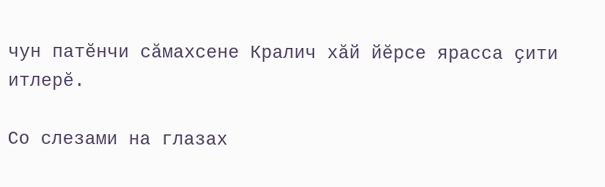чун патӗнчи сӑмахсене Кралич хӑй йӗрсе ярасса ҫити итлерӗ.

Со слезами на глазах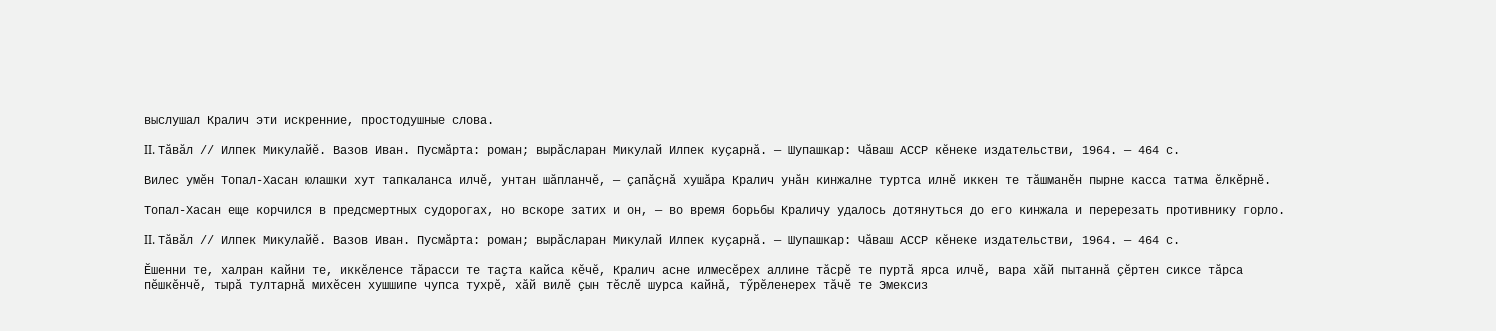выслушал Кралич эти искренние, простодушные слова.

II. Тӑвӑл // Илпек Микулайӗ. Вазов Иван. Пусмӑрта: роман; вырӑсларан Микулай Илпек куҫарнӑ. — Шупашкар: Чӑваш АССР кӗнеке издательстви, 1964. — 464 с.

Вилес умӗн Топал-Хасан юлашки хут тапкаланса илчӗ, унтан шӑпланчӗ, — ҫапӑҫнӑ хушӑра Кралич унӑн кинжалне туртса илнӗ иккен те тӑшманӗн пырне касса татма ӗлкӗрнӗ.

Топал-Хасан еще корчился в предсмертных судорогах, но вскоре затих и он, — во время борьбы Краличу удалось дотянуться до его кинжала и перерезать противнику горло.

II. Тӑвӑл // Илпек Микулайӗ. Вазов Иван. Пусмӑрта: роман; вырӑсларан Микулай Илпек куҫарнӑ. — Шупашкар: Чӑваш АССР кӗнеке издательстви, 1964. — 464 с.

Ӗшенни те, халран кайни те, иккӗленсе тӑрасси те таҫта кайса кӗчӗ, Кралич асне илмесӗрех аллине тӑсрӗ те пуртӑ ярса илчӗ, вара хӑй пытаннӑ ҫӗртен сиксе тӑрса пӗшкӗнчӗ, тырӑ тултарнӑ михӗсен хушшипе чупса тухрӗ, хӑй вилӗ ҫын тӗслӗ шурса кайнӑ, тӳрӗленерех тӑчӗ те Эмексиз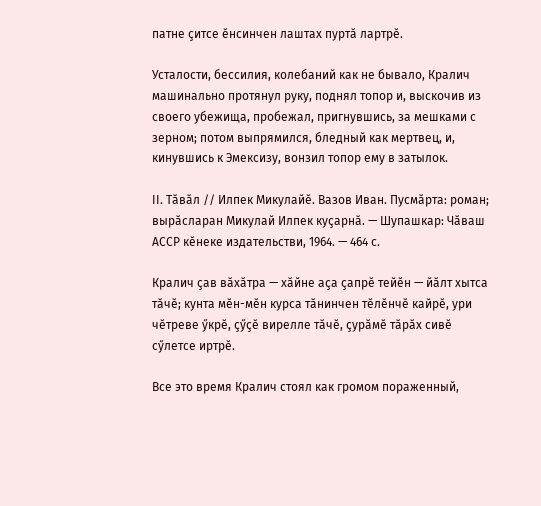патне ҫитсе ӗнсинчен лаштах пуртӑ лартрӗ.

Усталости, бессилия, колебаний как не бывало, Кралич машинально протянул руку, поднял топор и, выскочив из своего убежища, пробежал, пригнувшись, за мешками с зерном; потом выпрямился, бледный как мертвец, и, кинувшись к Эмексизу, вонзил топор ему в затылок.

II. Тӑвӑл // Илпек Микулайӗ. Вазов Иван. Пусмӑрта: роман; вырӑсларан Микулай Илпек куҫарнӑ. — Шупашкар: Чӑваш АССР кӗнеке издательстви, 1964. — 464 с.

Кралич ҫав вӑхӑтра — хӑйне аҫа ҫапрӗ тейӗн — йӑлт хытса тӑчӗ; кунта мӗн-мӗн курса тӑнинчен тӗлӗнчӗ кайрӗ, ури чӗтреве ӳкрӗ, ҫӳҫӗ вирелле тӑчӗ, ҫурӑмӗ тӑрӑх сивӗ сӳлетсе иртрӗ.

Все это время Кралич стоял как громом пораженный,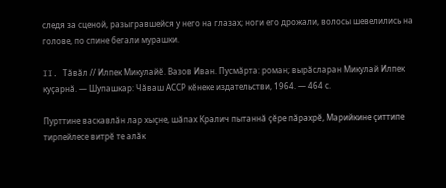следя за сценой, разыгравшейся у него на глазах; ноги его дрожали, волосы шевелились на голове, по спине бегали мурашки.

II. Тӑвӑл // Илпек Микулайӗ. Вазов Иван. Пусмӑрта: роман; вырӑсларан Микулай Илпек куҫарнӑ. — Шупашкар: Чӑваш АССР кӗнеке издательстви, 1964. — 464 с.

Пурттине васкавлӑн лар хыҫне, шӑпах Кралич пытаннӑ ҫӗре пӑрахрӗ, Марийкине ҫиттипе тирпейлесе витрӗ те алӑк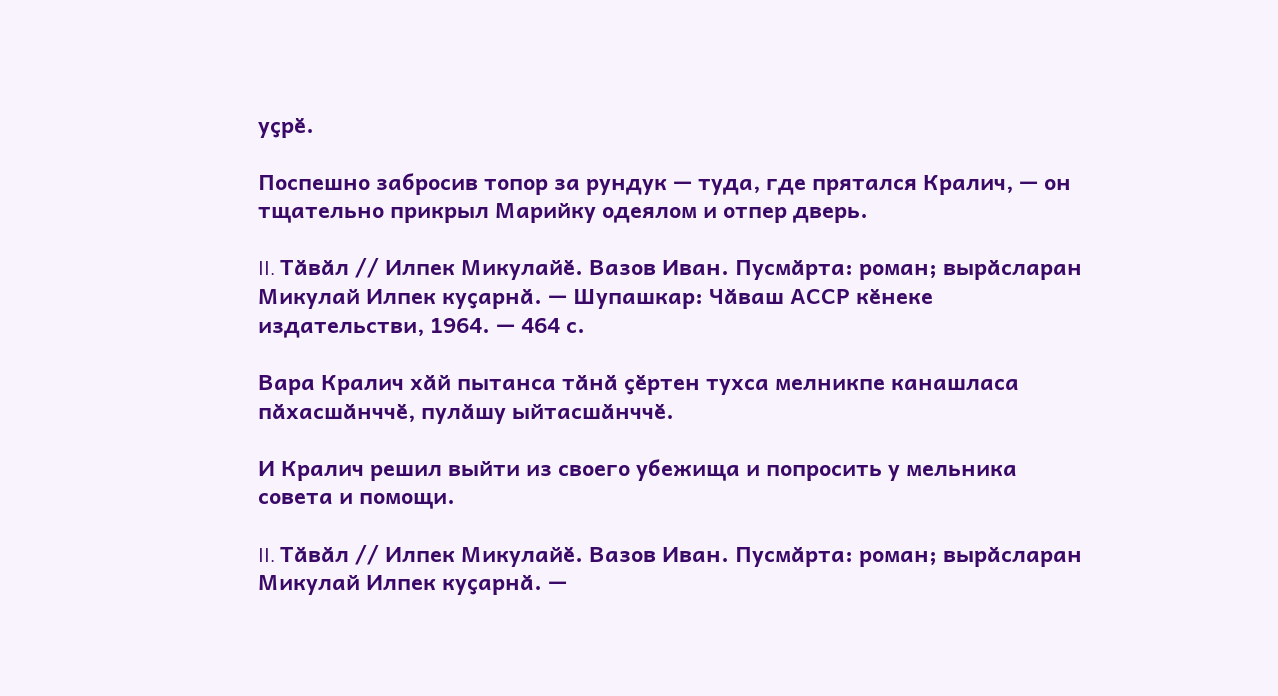уҫрӗ.

Поспешно забросив топор за рундук — туда, где прятался Кралич, — он тщательно прикрыл Марийку одеялом и отпер дверь.

II. Тӑвӑл // Илпек Микулайӗ. Вазов Иван. Пусмӑрта: роман; вырӑсларан Микулай Илпек куҫарнӑ. — Шупашкар: Чӑваш АССР кӗнеке издательстви, 1964. — 464 с.

Вара Кралич хӑй пытанса тӑнӑ ҫӗртен тухса мелникпе канашласа пӑхасшӑнччӗ, пулӑшу ыйтасшӑнччӗ.

И Кралич решил выйти из своего убежища и попросить у мельника совета и помощи.

II. Тӑвӑл // Илпек Микулайӗ. Вазов Иван. Пусмӑрта: роман; вырӑсларан Микулай Илпек куҫарнӑ. —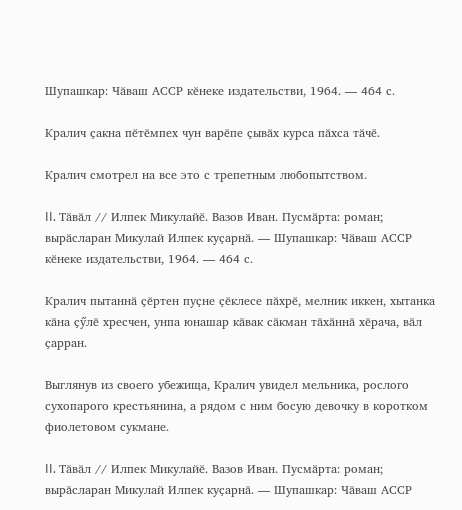Шупашкар: Чӑваш АССР кӗнеке издательстви, 1964. — 464 с.

Кралич ҫакна пӗтӗмпех чун варӗпе ҫывӑх курса пӑхса тӑчӗ.

Кралич смотрел на все это с трепетным любопытством.

II. Тӑвӑл // Илпек Микулайӗ. Вазов Иван. Пусмӑрта: роман; вырӑсларан Микулай Илпек куҫарнӑ. — Шупашкар: Чӑваш АССР кӗнеке издательстви, 1964. — 464 с.

Кралич пытаннӑ ҫӗртен пуҫне ҫӗклесе пӑхрӗ, мелник иккен, хытанка кӑна ҫӳлӗ хресчен, унпа юнашар кӑвак сӑкман тӑхӑннӑ хӗрача, вӑл ҫарран.

Выглянув из своего убежища, Кралич увидел мельника, рослого сухопарого крестьянина, а рядом с ним босую девочку в коротком фиолетовом сукмане.

II. Тӑвӑл // Илпек Микулайӗ. Вазов Иван. Пусмӑрта: роман; вырӑсларан Микулай Илпек куҫарнӑ. — Шупашкар: Чӑваш АССР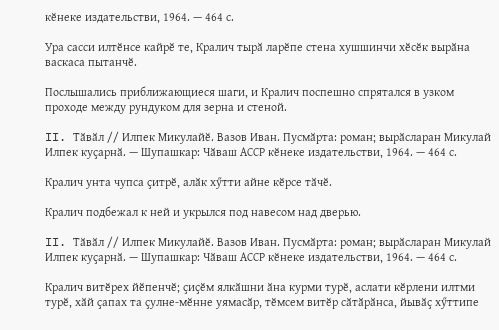кӗнеке издательстви, 1964. — 464 с.

Ура сасси илтӗнсе кайрӗ те, Кралич тырӑ ларӗпе стена хушшинчи хӗсӗк вырӑна васкаса пытанчӗ.

Послышались приближающиеся шаги, и Кралич поспешно спрятался в узком проходе между рундуком для зерна и стеной.

II. Тӑвӑл // Илпек Микулайӗ. Вазов Иван. Пусмӑрта: роман; вырӑсларан Микулай Илпек куҫарнӑ. — Шупашкар: Чӑваш АССР кӗнеке издательстви, 1964. — 464 с.

Кралич унта чупса ҫитрӗ, алӑк хӳтти айне кӗрсе тӑчӗ.

Кралич подбежал к ней и укрылся под навесом над дверью.

II. Тӑвӑл // Илпек Микулайӗ. Вазов Иван. Пусмӑрта: роман; вырӑсларан Микулай Илпек куҫарнӑ. — Шупашкар: Чӑваш АССР кӗнеке издательстви, 1964. — 464 с.

Кралич витӗрех йӗпенчӗ; ҫиҫӗм ялкӑшни ӑна курми турӗ, аслати кӗрлени илтми турӗ, хӑй ҫапах та ҫулне-мӗнне уямасӑр, тӗмсем витӗр сӑтӑрӑнса, йывӑҫ хӳттипе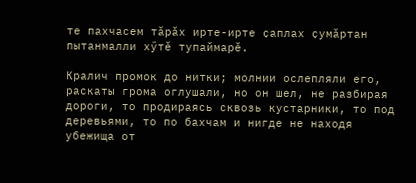те пахчасем тӑрӑх ирте-ирте ҫаплах ҫумӑртан пытанмалли хӳтӗ тупаймарӗ.

Кралич промок до нитки; молнии ослепляли его, раскаты грома оглушали, но он шел, не разбирая дороги, то продираясь сквозь кустарники, то под деревьями, то по бахчам и нигде не находя убежища от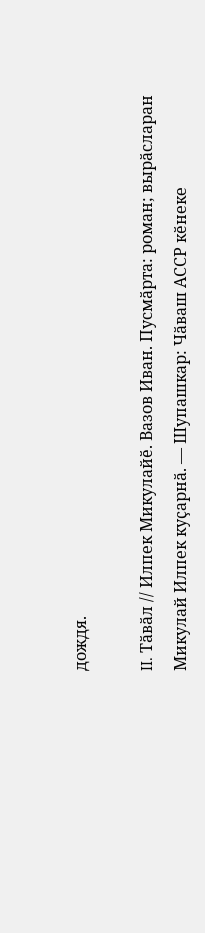дождя.

II. Тӑвӑл // Илпек Микулайӗ. Вазов Иван. Пусмӑрта: роман; вырӑсларан Микулай Илпек куҫарнӑ. — Шупашкар: Чӑваш АССР кӗнеке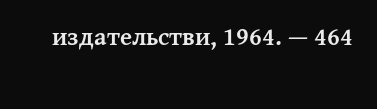издательстви, 1964. — 464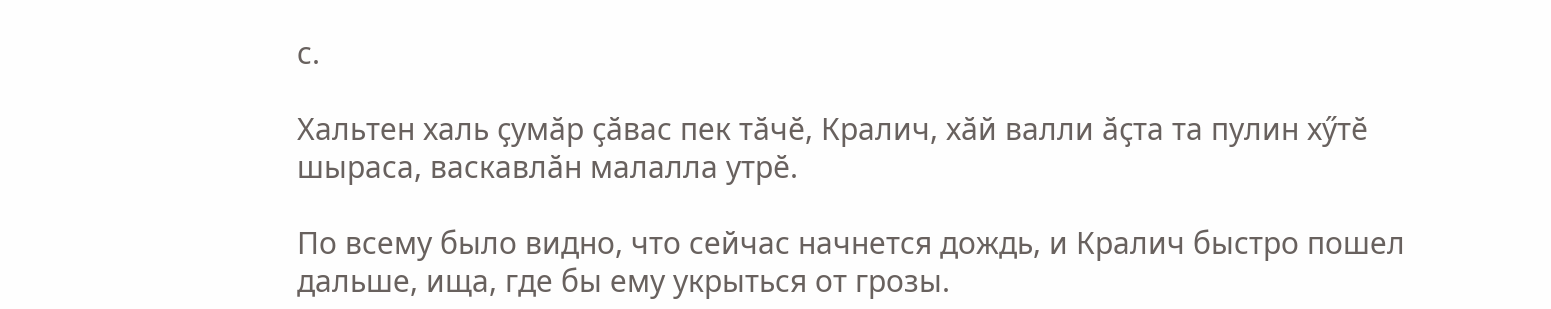с.

Хальтен халь ҫумӑр ҫӑвас пек тӑчӗ, Кралич, хӑй валли ӑҫта та пулин хӳтӗ шыраса, васкавлӑн малалла утрӗ.

По всему было видно, что сейчас начнется дождь, и Кралич быстро пошел дальше, ища, где бы ему укрыться от грозы.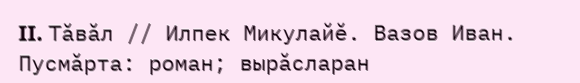II. Тӑвӑл // Илпек Микулайӗ. Вазов Иван. Пусмӑрта: роман; вырӑсларан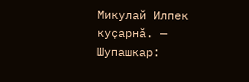Микулай Илпек куҫарнӑ. — Шупашкар: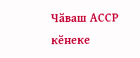Чӑваш АССР кӗнеке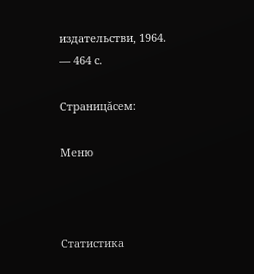издательстви, 1964. — 464 с.

Страницăсем:

Меню



Статистика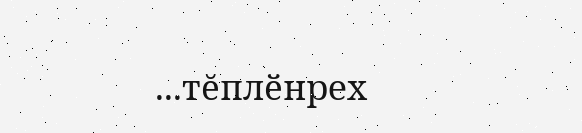...тĕплӗнрех